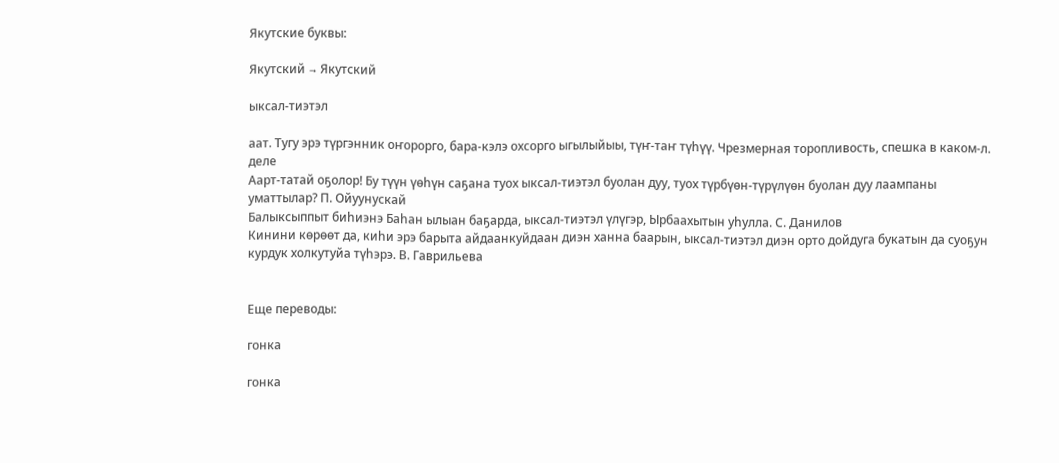Якутские буквы:

Якутский → Якутский

ыксал-тиэтэл

аат. Тугу эрэ түргэнник оҥорорго, бара-кэлэ охсорго ыгылыйыы, түҥ-таҥ түһүү. Чрезмерная торопливость, спешка в каком-л. деле
Аарт-татай оҕолор! Бу түүн үөһүн саҕана туох ыксал-тиэтэл буолан дуу, туох түрбүөн-түрүлүөн буолан дуу лаампаны уматтылар? П. Ойуунускай
Балыксыппыт биһиэнэ Баһан ылыан баҕарда, ыксал-тиэтэл үлүгэр, Ырбаахытын уһулла. С. Данилов
Кинини көрөөт да, киһи эрэ барыта айдаанкуйдаан диэн ханна баарын, ыксал-тиэтэл диэн орто дойдуга букатын да суоҕун курдук холкутуйа түһэрэ. В. Гаврильева


Еще переводы:

гонка

гонка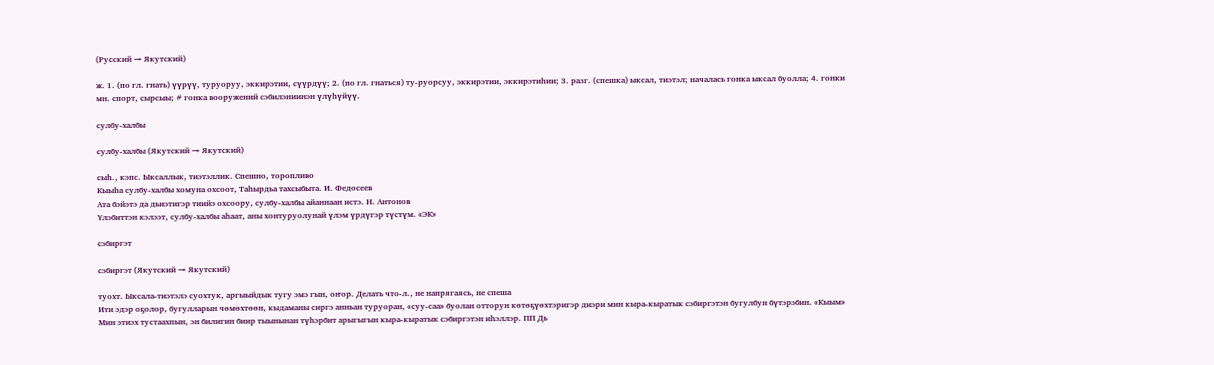(Русский → Якутский)

ж. 1. (по гл. гнать) үүрүү, туруоруу, эккирэтии, сүүрдүү; 2. (по гл. гнаться) ту-руорсуу, эккирэтии, эккирэтиһии; 3. разг. (спешка) ыксал, тиэтэл; началась гонка ыксал буолла; 4. гонки мн. спорт, сырсыы; # гонка вооружений сэбилэниинэн үлүһүйүү.

сулбу-халбы

сулбу-халбы (Якутский → Якутский)

сыһ., кэпс. Ыксаллык, тиэтэллик. Спешно, торопливо
Кыыһа сулбу-халбы хомуна охсоот, Таһырдьа тахсыбыта. И. Федосеев
Ата бэйэтэ да дьиэтигэр тиийэ охсоору, сулбу-халбы айаннаан истэ. Н. Антонов
Үлэбиттэн кэлээт, сулбу-халбы аһаат, аны хонтуруолунай үлэм үрдүгэр түстүм. «ЭК»

сэбиргэт

сэбиргэт (Якутский → Якутский)

туохт. Ыксала-тиэтэлэ суохтук, аргыыйдык тугу эмэ гын, оҥор. Делать что-л., не напрягаясь, не спеша
Ити эдэр оҕолор, бугулларын чөмөхтөөн, кыдаманы сиргэ анньан туруоран, «суу-саа» буолан отторун көтөҕүөхтэригэр диэри мин кыра-кыратык сэбиргэтэн бугулбун бүтэрэбин. «Кыым»
Мин этиэх тустаахпын, эн билигин биир тыынынан түһэрбит арыгыгын кыра-кыратык сэбиргэтэн иһэллэр. ПП Дь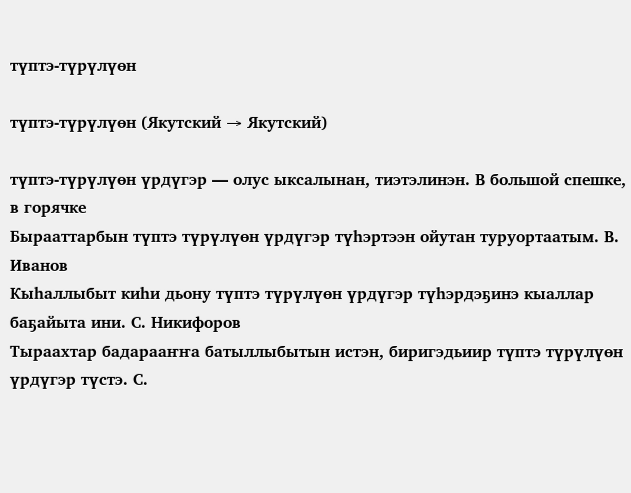түптэ-түрүлүөн

түптэ-түрүлүөн (Якутский → Якутский)

түптэ-түрүлүөн үрдүгэр — олус ыксалынан, тиэтэлинэн. В большой спешке, в горячке
Бырааттарбын түптэ түрүлүөн үрдүгэр түһэртээн ойутан туруортаатым. В. Иванов
Кыһаллыбыт киһи дьону түптэ түрүлүөн үрдүгэр түһэрдэҕинэ кыаллар баҕайыта ини. С. Никифоров
Тыраахтар бадарааҥҥа батыллыбытын истэн, биригэдьиир түптэ түрүлүөн үрдүгэр түстэ. С.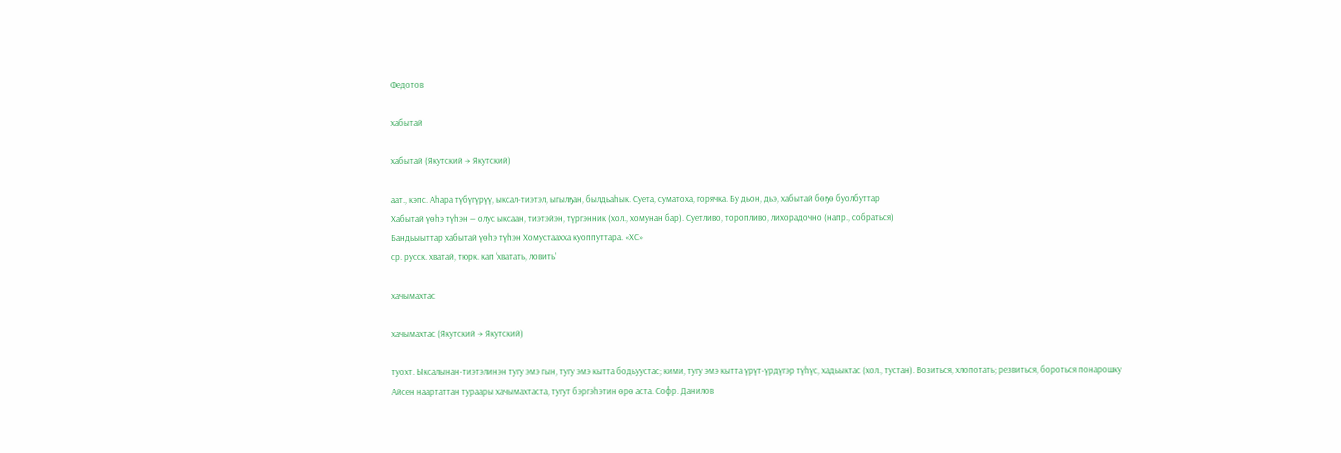Федотов

хабытай

хабытай (Якутский → Якутский)

аат., кэпс. Аһара түбүгүрүү, ыксал-тиэтэл, ыгылҕан, былдьаһык. Суета, суматоха, горячка. Бу дьон, дьэ, хабытай бөҕө буолбуттар
Хабытай үөһэ түһэн — олус ыксаан, тиэтэйэн, түргэнник (хол., хомунан бар). Суетливо, торопливо, лихорадочно (напр., собраться)
Бандьыыттар хабытай үөһэ түһэн Хомустаахха куоппуттара. «ХС»
ср. русск. хватай, тюрк. кап ‘хватать, ловить’

хачымахтас

хачымахтас (Якутский → Якутский)

туохт. Ыксалынан-тиэтэлинэн тугу эмэ гын, тугу эмэ кытта бодьуустас; кими, тугу эмэ кытта үрүт-үрдүгэр түһүс, хадьыктас (хол., тустан). Возиться, хлопотать; резвиться, бороться понарошку
Айсен наартаттан тураары хачымахтаста, тугут бэргэһэтин өрө аста. Софр. Данилов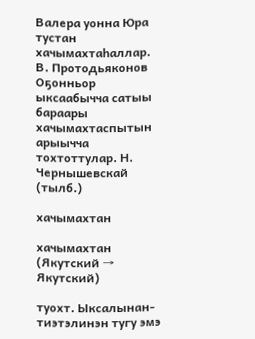Валера уонна Юра тустан хачымахтаһаллар. В. Протодьяконов
Оҕонньор ыксаабычча сатыы бараары хачымахтаспытын арыычча тохтоттулар. Н. Чернышевскай (тылб.)

хачымахтан

хачымахтан (Якутский → Якутский)

туохт. Ыксалынан-тиэтэлинэн тугу эмэ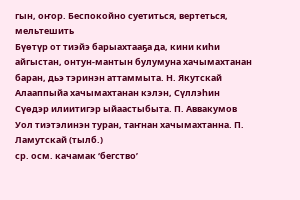гын, оҥор. Беспокойно суетиться, вертеться, мельтешить
Бүөтүр от тиэйэ барыахтааҕа да, кини киһи айгыстан, онтун-мантын булумуна хачымахтанан баран, дьэ тэринэн аттаммыта. Н. Якутскай
Алааппыйа хачымахтанан кэлэн, Сүллэһин Сүөдэр илиитигэр ыйаастыбыта. П. Аввакумов
Уол тиэтэлинэн туран, таҥнан хачымахтанна. П. Ламутскай (тылб.)
ср. осм. качамак ‘бегство’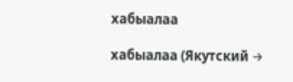хабыалаа

хабыалаа (Якутский →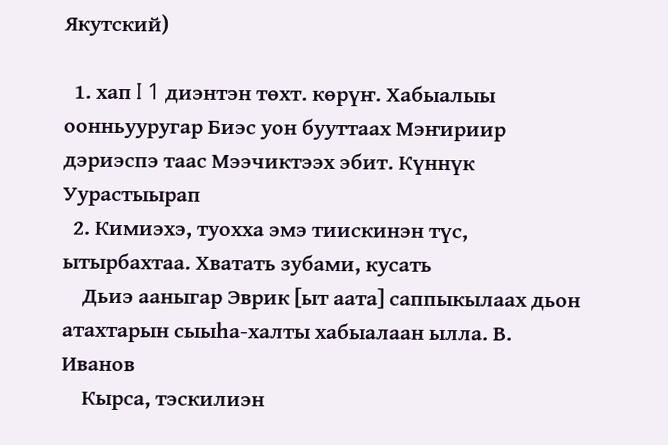Якутский)

  1. хап I 1 диэнтэн төхт. көрүҥ. Хабыалыы оонньууругар Биэс уон бууттаах Мэҥириир дэриэспэ таас Мээчиктээх эбит. Күннүк Уурастыырап
  2. Кимиэхэ, туохха эмэ тиискинэн түс, ытырбахтаа. Хватать зубами, кусать
    Дьиэ ааныгар Эврик [ыт аата] саппыкылаах дьон атахтарын сыыһа-халты хабыалаан ылла. В. Иванов
    Кырса, тэскилиэн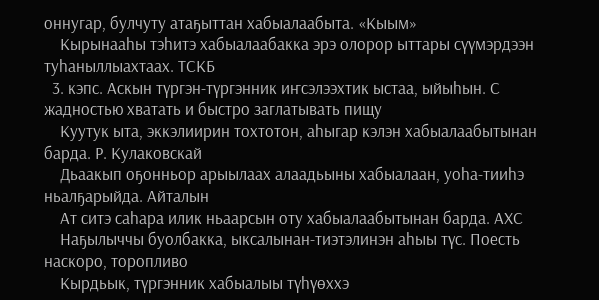оннугар, булчуту атаҕыттан хабыалаабыта. «Кыым»
    Кырынааһы тэһитэ хабыалаабакка эрэ олорор ыттары сүүмэрдээн туһаныллыахтаах. ТСКБ
  3. кэпс. Аскын түргэн-түргэнник иҥсэлээхтик ыстаа, ыйыһын. С жадностью хватать и быстро заглатывать пищу
    Куутук ыта, эккэлиирин тохтотон, аһыгар кэлэн хабыалаабытынан барда. Р. Кулаковскай
    Дьаакып оҕонньор арыылаах алаадьыны хабыалаан, уоһа-тииһэ ньалҕарыйда. Айталын
    Ат ситэ саһара илик ньаарсын оту хабыалаабытынан барда. АХС
    Наҕылыччы буолбакка, ыксалынан-тиэтэлинэн аһыы түс. Поесть наскоро, торопливо
    Кырдьык, түргэнник хабыалыы түһүөххэ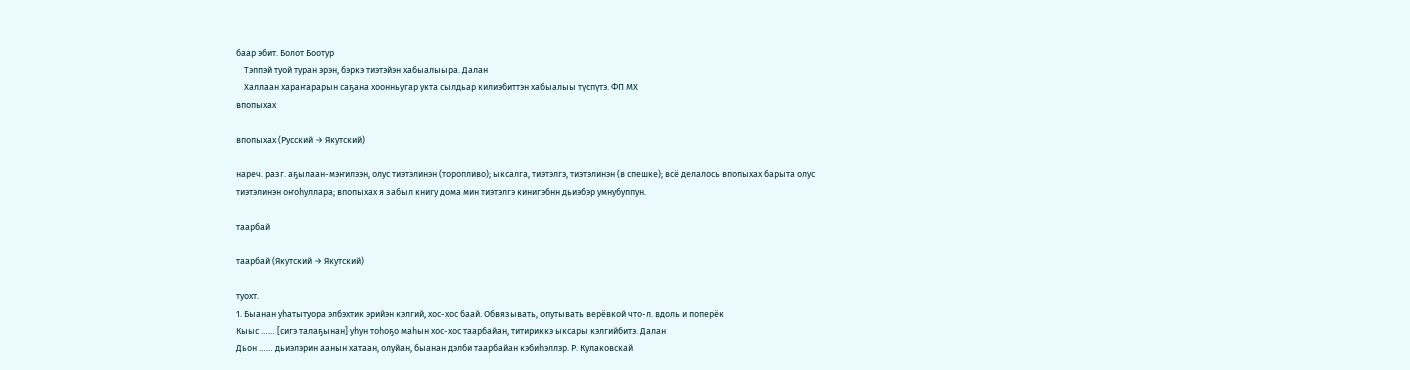баар эбит. Болот Боотур
    Тэппэй туой туран эрэн, бэркэ тиэтэйэн хабыалыыра. Далан
    Халлаан хараҥарарын саҕана хоонньугар укта сылдьар килиэбиттэн хабыалыы түспүтэ. ФП МХ
впопыхах

впопыхах (Русский → Якутский)

нареч. разг. аҕылаан-мэҥилээн, олус тиэтэлинэн (торопливо); ыксалга, тиэтэлгэ, тиэтэлинэн (в спешке); всё делалось впопыхах барыта олус тиэтэлинэн оҥоһуллара; впопыхах я забыл книгу дома мин тиэтэлгэ кинигэбнн дьиэбэр умнубуппун.

таарбай

таарбай (Якутский → Якутский)

туохт.
1. Быанан уһатытуора элбэхтик эрийэн кэлгий, хос-хос баай. Обвязывать, опутывать верёвкой что-л. вдоль и поперёк
Кыыс …… [сигэ талаҕынан] уһун тоһоҕо маһын хос-хос таарбайан, титириккэ ыксары кэлгийбитэ. Далан
Дьон …… дьиэлэрин аанын хатаан, олуйан, быанан дэлби таарбайан кэбиһэллэр. Р. Кулаковскай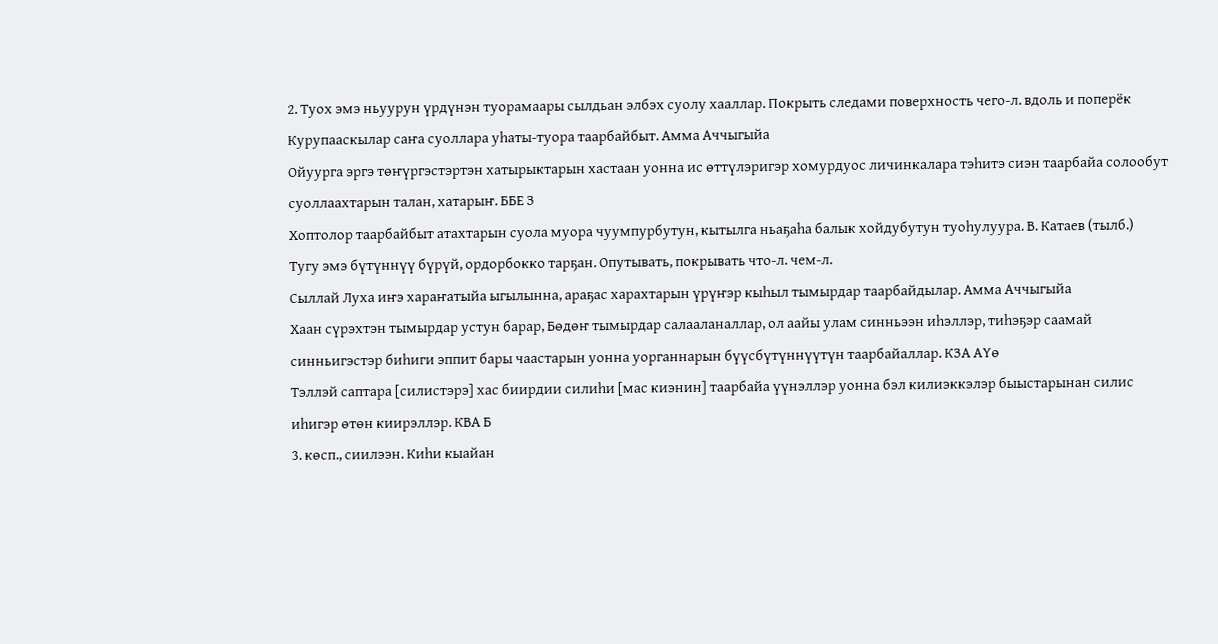2. Туох эмэ ньуурун үрдүнэн туорамаары сылдьан элбэх суолу хааллар. Покрыть следами поверхность чего-л. вдоль и поперёк
Курупааскылар саҥа суоллара уһаты-туора таарбайбыт. Амма Аччыгыйа
Ойуурга эргэ төҥүргэстэртэн хатырыктарын хастаан уонна ис өттүлэригэр хомурдуос личинкалара тэһитэ сиэн таарбайа солообут суоллаахтарын талан, хатарыҥ. ББЕ З
Хоптолор таарбайбыт атахтарын суола муора чуумпурбутун, кытылга ньаҕаһа балык хойдубутун туоһулуура. В. Катаев (тылб.)
Тугу эмэ бүтүннүү бүрүй, ордорбокко тарҕан. Опутывать, покрывать что-л. чем-л.
Сыллай Луха иҥэ хараҥатыйа ыгылынна, араҕас харахтарын үрүҥэр кыһыл тымырдар таарбайдылар. Амма Аччыгыйа
Хаан сүрэхтэн тымырдар устун барар, Бөдөҥ тымырдар салааланаллар, ол аайы улам синньээн иһэллэр, тиһэҕэр саамай синньигэстэр биһиги эппит бары чаастарын уонна уорганнарын бүүсбүтүннүүтүн таарбайаллар. КЗА АҮө
Тэллэй саптара [силистэрэ] хас биирдии силиһи [мас киэнин] таарбайа үүнэллэр уонна бэл килиэккэлэр быыстарынан силис иһигэр өтөн киирэллэр. КВА Б
3. көсп., сиилээн. Киһи кыайан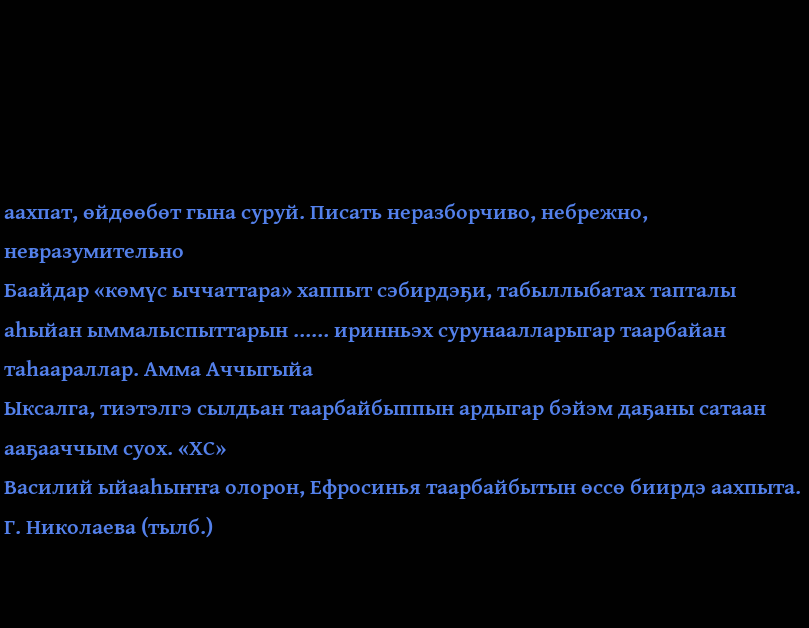аахпат, өйдөөбөт гына суруй. Писать неразборчиво, небрежно, невразумительно
Баайдар «көмүс ыччаттара» хаппыт сэбирдэҕи, табыллыбатах тапталы аһыйан ыммалыспыттарын …… иринньэх сурунаалларыгар таарбайан таһаараллар. Амма Аччыгыйа
Ыксалга, тиэтэлгэ сылдьан таарбайбыппын ардыгар бэйэм даҕаны сатаан ааҕааччым суох. «ХС»
Василий ыйааһыҥҥа олорон, Ефросинья таарбайбытын өссө биирдэ аахпыта. Г. Николаева (тылб.)